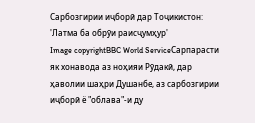Сарбозгирии иҷборӣ дар Тоҷикистон: 'Латма ба обрӯи раисҷумҳур'
Image copyrightBBC World ServiceСарпарасти як хонавода аз ноҳияи Рӯдакӣ, дар ҳаволии шаҳри Душанбе, аз сарбозгирии иҷборӣ ё "облава"-и ду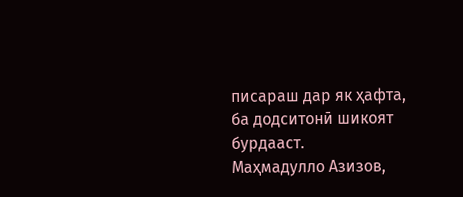писараш дар як ҳафта, ба додситонӣ шикоят бурдааст.
Маҳмадулло Азизов,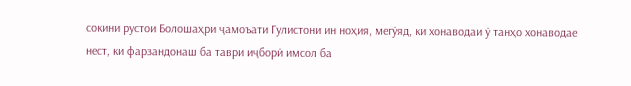сокини рустои Болошаҳри ҷамоъати Гулистони ин ноҳия, мегӯяд, ки хонаводаи ӯ танҳо хонаводае нест, ки фарзандонаш ба таври иҷборӣ имсол ба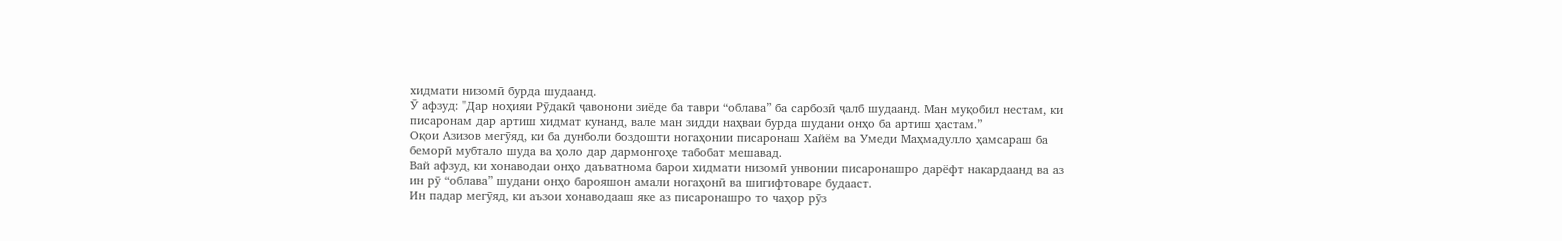хидмати низомӣ бурда шудаанд.
Ӯ афзуд: "Дар ноҳияи Рӯдакӣ ҷавонони зиёде ба таври “облава” ба сарбозӣ ҷалб шудаанд. Ман муқобил нестам, ки писаронам дар артиш хидмат кунанд, вале ман зидди наҳваи бурда шудани онҳо ба артиш ҳастам.”
Оқои Азизов мегӯяд, ки ба дунболи боздошти ногаҳонии писаронаш Хайём ва Умеди Маҳмадулло ҳамсараш ба беморӣ мубтало шуда ва ҳоло дар дармонгоҳе табобат мешавад.
Вай афзуд, ки хонаводаи онҳо даъватнома барои хидмати низомӣ унвонии писаронашро дарёфт накардаанд ва аз ин рӯ “облава” шудани онҳо барояшон амали ногаҳонӣ ва шигифтоваре будааст.
Ин падар мегӯяд, ки аъзои хонаводааш яке аз писаронашро то чаҳор рӯз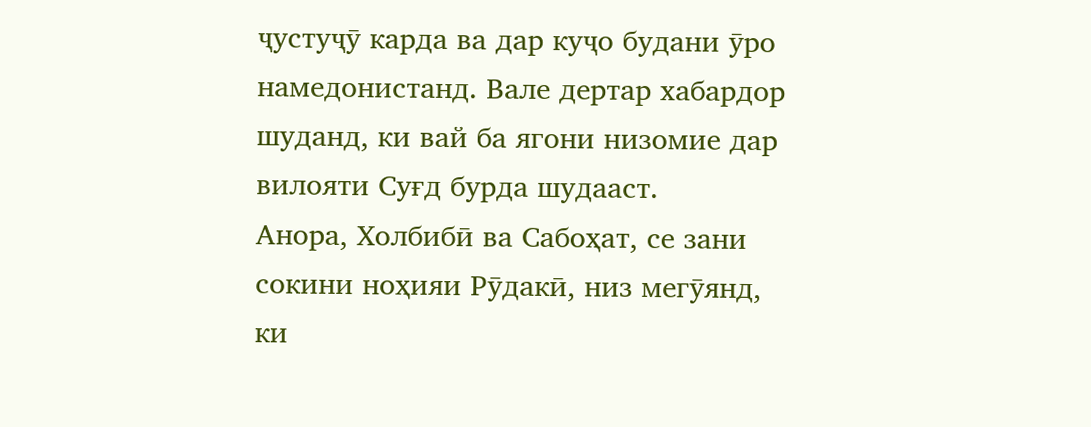ҷустуҷӯ карда ва дар куҷо будани ӯро намедонистанд. Вале дертар хабардор шуданд, ки вай ба ягони низомие дар вилояти Суғд бурда шудааст.
Анора, Холбибӣ ва Сабоҳат, се зани сокини ноҳияи Рӯдакӣ, низ мегӯянд, ки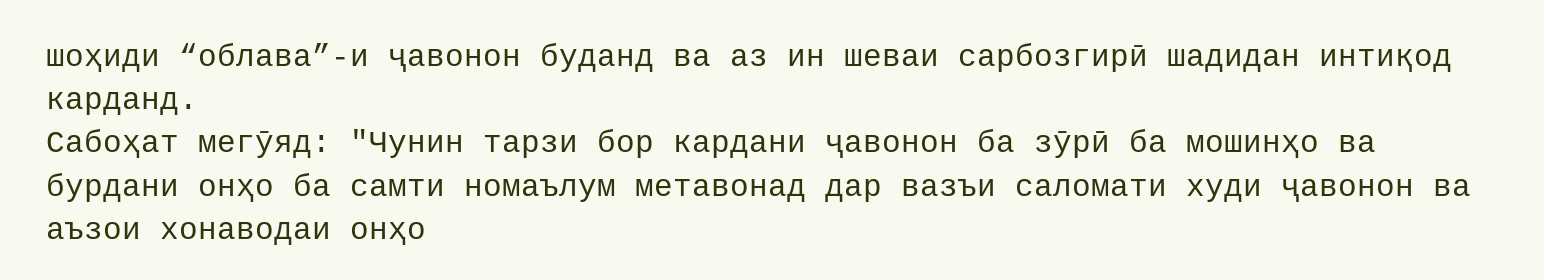шоҳиди “облава”-и ҷавонон буданд ва аз ин шеваи сарбозгирӣ шадидан интиқод карданд.
Сабоҳат мегӯяд: "Чунин тарзи бор кардани ҷавонон ба зӯрӣ ба мошинҳо ва бурдани онҳо ба самти номаълум метавонад дар вазъи саломати худи ҷавонон ва аъзои хонаводаи онҳо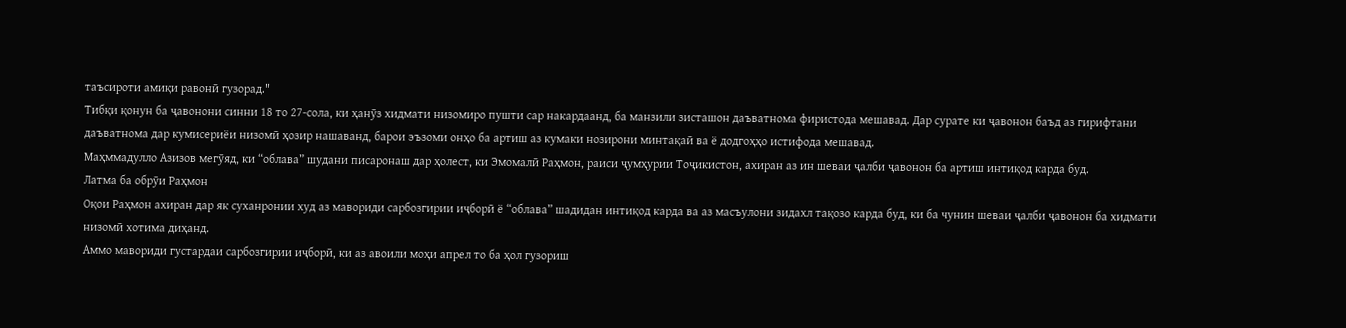таъсироти амиқи равонӣ гузорад."
Тибқи қонун ба ҷавонони синни 18 то 27-сола, ки ҳанӯз хидмати низомиро пушти сар накардаанд, ба манзили зисташон даъватнома фиристода мешавад. Дар сурате ки ҷавонон баъд аз гирифтани даъватнома дар кумисериёи низомӣ ҳозир нашаванд, барои эъзоми онҳо ба артиш аз кумаки нозирони минтақаӣ ва ё додгоҳҳо истифода мешавад.
Маҳммадулло Азизов мегӯяд, ки “облава” шудани писаронаш дар ҳолест, ки Эмомалӣ Раҳмон, раиси ҷумҳурии Тоҷикистон, ахиран аз ин шеваи ҷалби ҷавонон ба артиш интиқод карда буд.
Латма ба обрӯи Раҳмон
Оқои Раҳмон ахиран дар як суханронии худ аз мавориди сарбозгирии иҷборӣ ё “облава” шадидан интиқод карда ва аз масъулони зидахл тақозо карда буд, ки ба чунин шеваи ҷалби ҷавонон ба хидмати низомӣ хотима диҳанд.
Аммо мавориди густардаи сарбозгирии иҷборӣ, ки аз авоили моҳи апрел то ба ҳол гузориш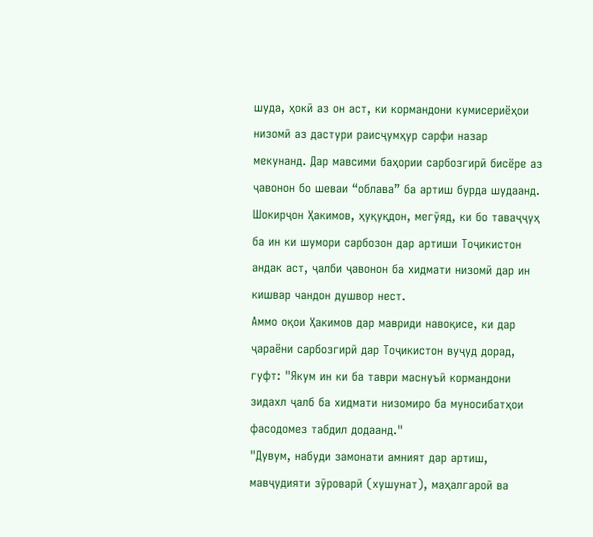шуда, ҳокӣ аз он аст, ки кормандони кумисериёҳои низомӣ аз дастури раисҷумҳур сарфи назар мекунанд. Дар мавсими баҳории сарбозгирӣ бисёре аз ҷавонон бо шеваи “облава” ба артиш бурда шудаанд.
Шокирҷон Ҳакимов, ҳуқуқдон, мегӯяд, ки бо таваҷҷуҳ ба ин ки шумори сарбозон дар артиши Тоҷикистон андак аст, ҷалби ҷавонон ба хидмати низомӣ дар ин кишвар чандон душвор нест.
Аммо оқои Ҳакимов дар мавриди навоқисе, ки дар ҷараёни сарбозгирӣ дар Тоҷикистон вуҷуд дорад, гуфт: "Якум ин ки ба таври маснуъӣ кормандони зидахл ҷалб ба хидмати низомиро ба муносибатҳои фасодомез табдил додаанд."
"Дувум, набуди замонати амният дар артиш, мавҷудияти зӯроварӣ (хушунат), маҳалгароӣ ва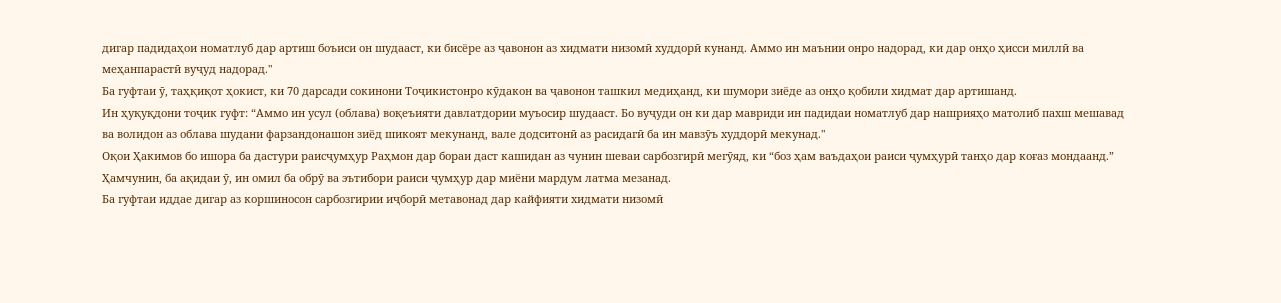дигар падидаҳои номатлуб дар артиш боъиси он шудааст, ки бисёре аз ҷавонон аз хидмати низомӣ худдорӣ кунанд. Аммо ин маънии онро надорад, ки дар онҳо ҳисси миллӣ ва меҳанпарастӣ вуҷуд надорад."
Ба гуфтаи ӯ, таҳқиқот ҳокист, ки 70 дарсади сокинони Тоҷикистонро кӯдакон ва ҷавонон ташкил медиҳанд, ки шумори зиёде аз онҳо қобили хидмат дар артишанд.
Ин ҳуқуқдони тоҷик гуфт: “Аммо ин усул (облава) воқеъияти давлатдории муъосир шудааст. Бо вуҷуди он ки дар мавриди ин падидаи номатлуб дар нашрияҳо матолиб пахш мешавад ва волидон аз облава шудани фарзандонашон зиёд шикоят мекунанд, вале додситонӣ аз расидагӣ ба ин мавзӯъ худдорӣ мекунад."
Оқои Ҳакимов бо ишора ба дастури раисҷумҳур Раҳмон дар бораи даст кашидан аз чунин шеваи сарбозгирӣ мегӯяд, ки “боз ҳам ваъдаҳои раиси ҷумҳурӣ танҳо дар коғаз мондаанд.” Ҳамчунин, ба ақидаи ӯ, ин омил ба обрӯ ва эътибори раиси ҷумҳур дар миёни мардум латма мезанад.
Ба гуфтаи иддае дигар аз коршиносон сарбозгирии иҷборӣ метавонад дар кайфияти хидмати низомӣ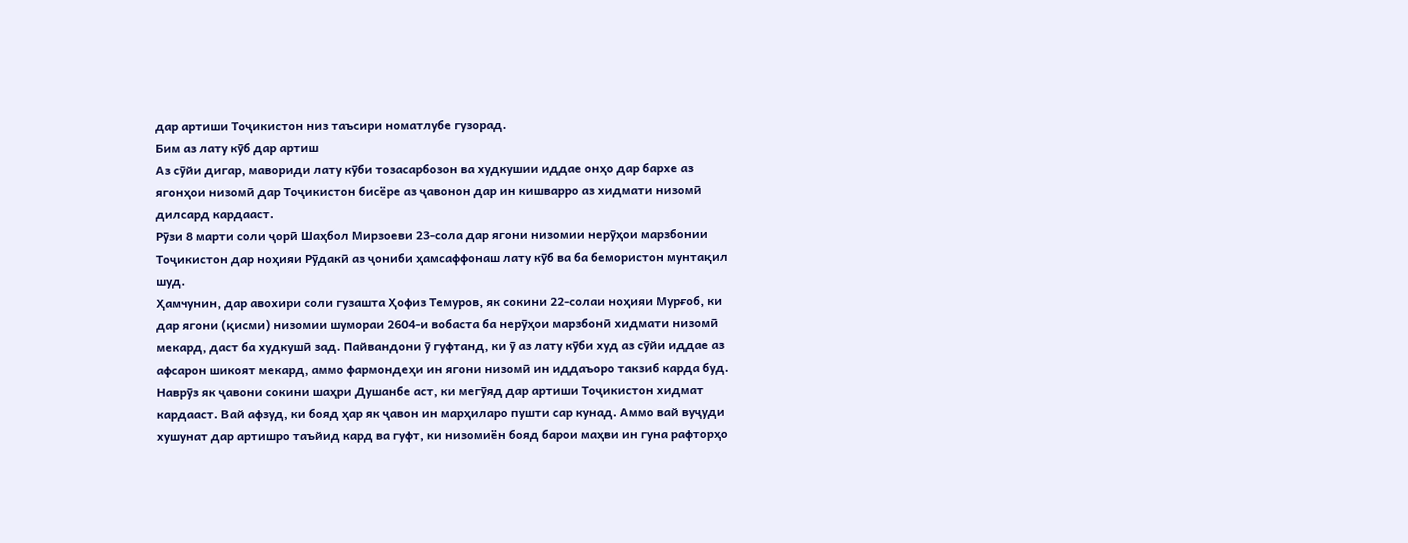дар артиши Тоҷикистон низ таъсири номатлубе гузорад.
Бим аз лату кӯб дар артиш
Аз сӯйи дигар, мавориди лату кӯби тозасарбозон ва худкушии иддае онҳо дар бархе аз ягонҳои низомӣ дар Тоҷикистон бисёре аз ҷавонон дар ин кишварро аз хидмати низомӣ дилсард кардааст.
Рӯзи 8 марти соли ҷорӣ Шаҳбол Мирзоеви 23-сола дар ягони низомии нерӯҳои марзбонии Тоҷикистон дар ноҳияи Рӯдакӣ аз ҷониби ҳамсаффонаш лату кӯб ва ба бемористон мунтақил шуд.
Ҳамчунин, дар авохири соли гузашта Ҳофиз Темуров, як сокини 22-солаи ноҳияи Мурғоб, ки дар ягони (қисми) низомии шумораи 2604-и вобаста ба нерӯҳои марзбонӣ хидмати низомӣ мекард, даст ба худкушӣ зад. Пайвандони ӯ гуфтанд, ки ӯ аз лату кӯби худ аз сӯйи иддае аз афсарон шикоят мекард, аммо фармондеҳи ин ягони низомӣ ин иддаъоро такзиб карда буд.
Наврӯз як ҷавони сокини шаҳри Душанбе аст, ки мегӯяд дар артиши Тоҷикистон хидмат кардааст. Вай афзуд, ки бояд ҳар як ҷавон ин марҳиларо пушти сар кунад. Аммо вай вуҷуди хушунат дар артишро таъйид кард ва гуфт, ки низомиён бояд барои маҳви ин гуна рафторҳо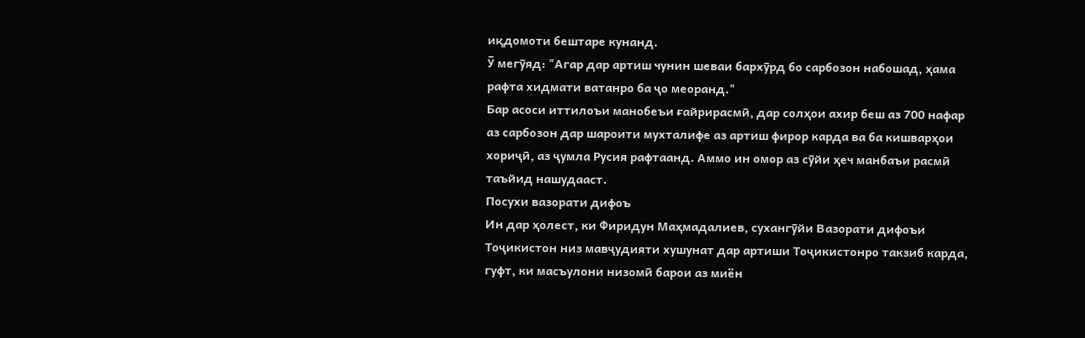иқдомоти бештаре кунанд.
Ӯ мегӯяд: "Агар дар артиш чунин шеваи бархӯрд бо сарбозон набошад, ҳама рафта хидмати ватанро ба ҷо меоранд."
Бар асоси иттилоъи манобеъи ғайрирасмӣ, дар солҳои ахир беш аз 700 нафар аз сарбозон дар шароити мухталифе аз артиш фирор карда ва ба кишварҳои хориҷӣ, аз ҷумла Русия рафтаанд. Аммо ин омор аз сӯйи ҳеч манбаъи расмӣ таъйид нашудааст.
Посухи вазорати дифоъ
Ин дар ҳолест, ки Фиридун Маҳмадалиев, сухангӯйи Вазорати дифоъи Тоҷикистон низ мавҷудияти хушунат дар артиши Тоҷикистонро такзиб карда, гуфт, ки масъулони низомӣ барои аз миён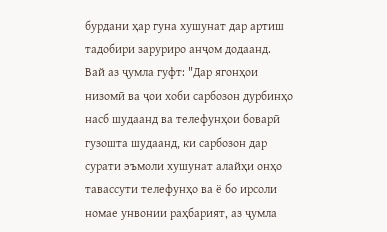бурдани ҳар гуна хушунат дар артиш тадобири заруриро анҷом додаанд.
Вай аз ҷумла гуфт: "Дар ягонҳои низомӣ ва ҷои хоби сарбозон дурбинҳо насб шудаанд ва телефунҳои боварӣ гузошта шудаанд, ки сарбозон дар сурати эъмоли хушунат алайҳи онҳо тавассути телефунҳо ва ё бо ирсоли номае унвонии раҳбарият, аз ҷумла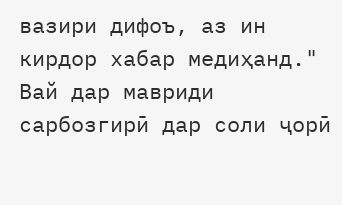вазири дифоъ, аз ин кирдор хабар медиҳанд."
Вай дар мавриди сарбозгирӣ дар соли ҷорӣ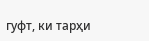гуфт, ки тарҳи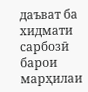даъват ба хидмати сарбозӣ барои марҳилаи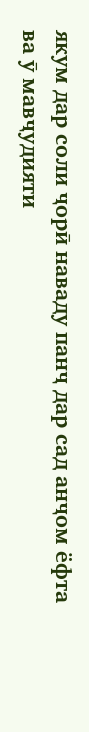якум дар соли ҷорӣ наваду панҷ дар сад анҷом ёфта ва ӯ мавҷудияти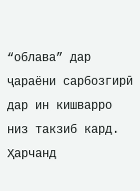“облава” дар ҷараёни сарбозгирӣ дар ин кишварро низ такзиб кард.
Ҳарчанд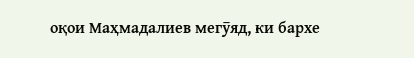оқои Маҳмадалиев мегӯяд, ки бархе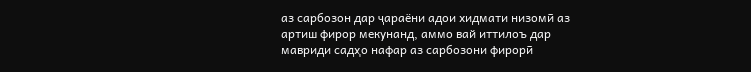аз сарбозон дар ҷараёни адои хидмати низомӣ аз артиш фирор мекунанд, аммо вай иттилоъ дар мавриди садҳо нафар аз сарбозони фирорӣ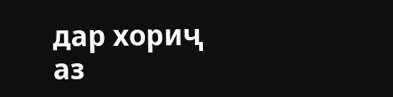дар хориҷ аз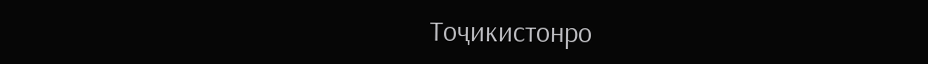Тоҷикистонро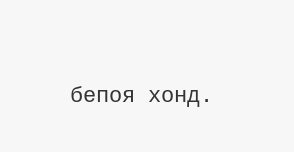бепоя хонд.